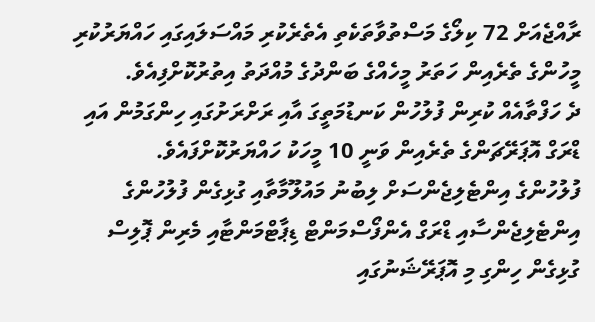ރާއްޖެއަށް 72 ކިލޯގެ މަސްތުވާތަކެތި އެތެރެކުރި މައްސަލައިގައި ހައްޔަރުކުރި މީހުންގެ ތެރެއިން ހަތަރު މީހެއްގެ ބަންދުގެ މުއްދަތު އިތުރުކޮށްފިއެވެ.
ދެ ހަފްތާއެއް ކުރިން ފުލުހުން ކަނޑުމަތީގަ އާއި ރަށްރަށުގައި ހިންގަމުން އައި ޑްރަގް އޮޕަރޭޗަންގެ ތެރެއިން ވަނީ 10 މީހަކު ހައްޔަރުކޮށްފައެވެ.
ފުލުހުންގެ އިންޓެލިޖެންސަށް ލިބުނު މައުލޫމާތާއި ގުޅިގެން ފުލުހުންގެ އިންޓެލިޖެންސާއި ޑްރަގް އެންފޯސްމަންޓް ޑިޕާޓްމަންޓާއި މެރިން ޕޮލިސް ގުޅިގެން ހިންގި މި އޮޕަރޭޝަނުގައި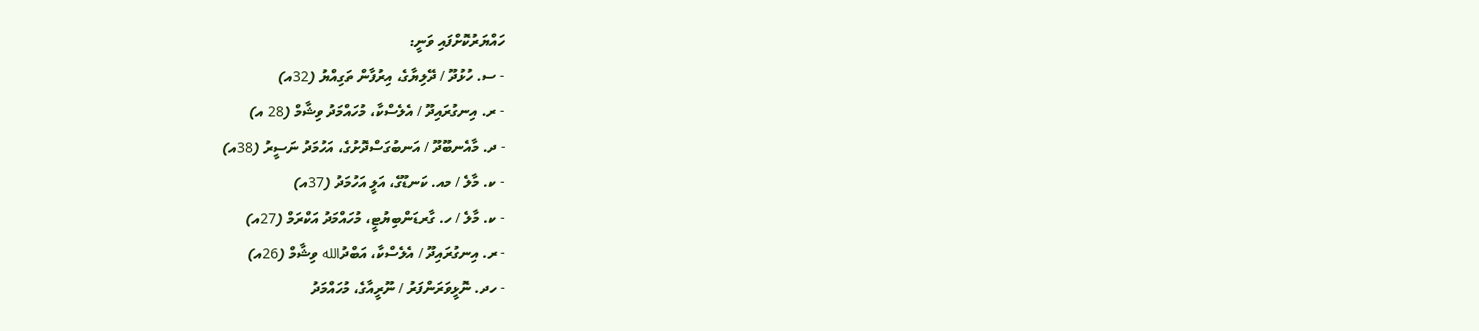ހައްޔަރުކޮށްފައި ވަނީ:
- ސ. ހުޅުދޫ / ދޭލިޔާގެ، އިރުފާން ތަގިއްޔު (32އ)
- ރ. އިނގުރައިދޫ / އެލެސްކާ، މުހައްމަދު ވިޝާމް (28 އ)
- ދ. މާއެނބޫދޫ / އަނބުގަސްދޮށުގެ، އަހުމަދު ނަސީރު (38އ)
- ކ. މާލެ / މއ. ކަނޑޫގެ، އަލީ އަހުމަދު (37އ)
- ކ. މާލެ / ހ. ގާރޑަންބިޔުޓީ، މުހައްމަދު އަކްރަމް (27އ)
- ރ. އިނގުރައިދޫ / އެލެސްކާ، އަބްދުالله ވިޝާމް (26އ)
- ހދ. ނޮޅީވަރަންފަރު / ނޫރީއާގެ، މުހައްމަދު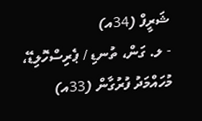ޝަރީފް (34އ)
- ލ. ގަން، ތުނޑި / ޕެރިސްހޮލިޑޭ، މުހައްމަދު ފުރުގާން (33އ)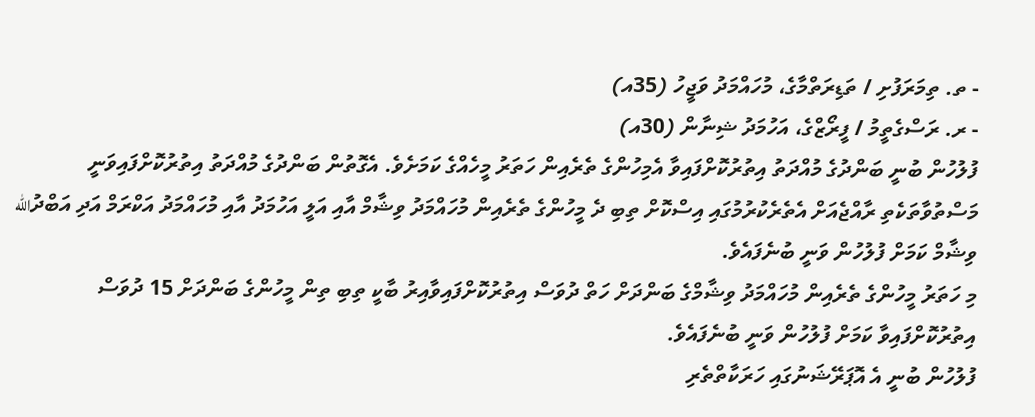- ތ. ތިމަރަފުށި / ތަޑިރަތްމާގެ، މުހައްމަދު ވަޖީހު (35އ)
- ރ. ރަސްގެތީމު / ފީރޯޒްގެ، އަހުމަދު ޝިނާން (30އ)
ފުލުހުން ބުނީ ބަންދުގެ މުއްދަތު އިތުރުކޮށްފައިވާ އެމިހުންގެ ތެރެއިން ހަތަރު މީހެއްގެ ކަމަށެވެ. އެގޮތުން ބަންދުގެ މުއްދަތު އިތުރުކޮށްފައިވަނީ މަސްތުވާތަކެތި ރާއްޖެއަށް އެތެރެކުރުމުގައި އިސްކޮށް ތިބި ދެ މީހުންގެ ތެރެއިން މުހައްމަދު ވިޝާމް އާއި އަލީ އަހުމަދު އާއި މުހައްމަދު އަކްރަމް އަދި އަބްދުالله ވިޝާމް ކަމަށް ފުލުހުން ވަނީ ބުނެފައެވެ.
މި ހަތަރު މީހުންގެ ތެރެއިން މުހައްމަދު ވިޝާމްގެ ބަންދަށް ހަތް ދުވަސް އިތުރުކޮށްފައިވާއިރު ބާކީ ތިބި ތިން މީހުންގެ ބަންދަށް 15 ދުވަސް އިތުރުކޮށްފައިވާ ކަމަށް ފުލުހުން ވަނީ ބުނެފައެވެ.
ފުލުހުން ބުނީ އެ އޮޕަރޭޝަނުގައި ހަރަކާތްތެރި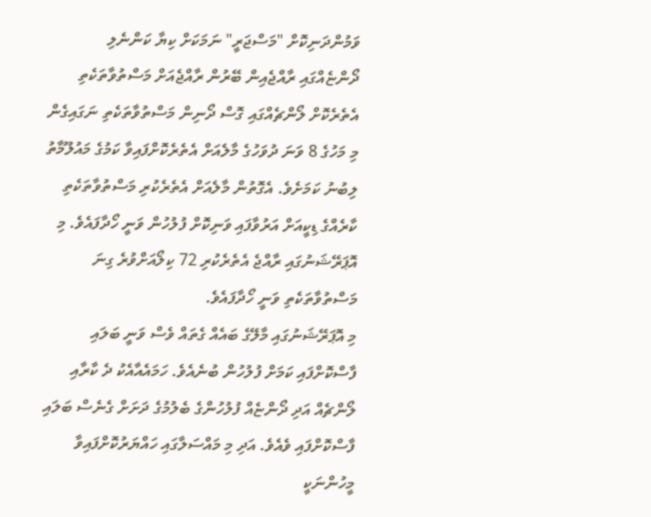ވަމުންދަނިކޮށް "މަސްޖަރީ" ނަމަކަށް ކިޔާ ކަންނެލި ދޯންޏެއްގައި ރާއްޖެއިން ބޭރުން ރާއްޖެއަށް މަސްތުވާތަކެތި އެތެރެކޮށް ލޯންޗެއްގައި ގޮސް ދޯނިން މަސްތުވާތަކެތި ނަގައިގެން މި މަހުގެ 8 ވަނަ ދުވަހުގެ މާލެއަށް އެތެރެކޮށްފައިވާ ކަމުގެ މައުލޫމާތު ލިބުނު ކަމަށެވެ. އެގޮތުން މާލެއަށް އެތެރެކުރި މަސްތުވާތަކެތި ކާރެއްގެ ޑިކީއަށް އަރުވާފައި ވަނިކޮށް ފުލުހުން ވަނީ ހޯދާފައެވެ. މި އޮޕަރޭޝަނުގައި ރާއްޖެ އެތެރެކުރި 72 ކިލޯއަށްވުރެ ގިނަ މަސްތުވާތަކެތި ވަނީ ހޯދާފައެވެ.
މި އޮޕަރޭޝަނުގައި މާލޭގެ ބައެއް ގެތައް ވެސް ވަނީ ބަލައި ފާސްކޮށްފައި ކަމަށް ފުލުހުން ބުނެއެވެ. ހަމައެއާއެކު ދެ ކާރާއި ލޯންޗެއް އަދި ދޯންޏެއް ފުލުހުންގެ ބެލުމުގެ ދަށަށް ގެނެސް ބަލައި ފާސްކޮށްފައި ވެއެވެ. އަދި މި މައްސަލާގައި ހައްޔަރުކޮށްފައިވާ މީހުންނަކީ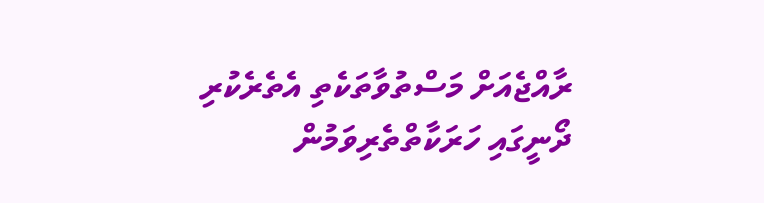ރާއްޖެއަށް މަސްތުވާތަކެތި އެތެރެކުރި ދޯނީގައި ހަރަކާތްތެރިވަމުން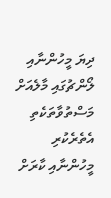ދިޔަ މީހުންނާއި ލޯންޗުގައި މާލެއަށް މަސްތުވާތަކެތި އެތެރެކުރި މީހުންނާއި ކާރަށް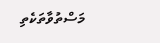މަސްތުވާތަކެތި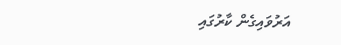އަރުވައިގެން ކާރުގައި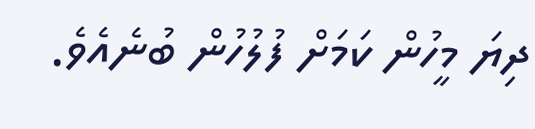ދިޔަ މީހުން ކަމަށް ފުލުހުން ބުނެއެވެ.